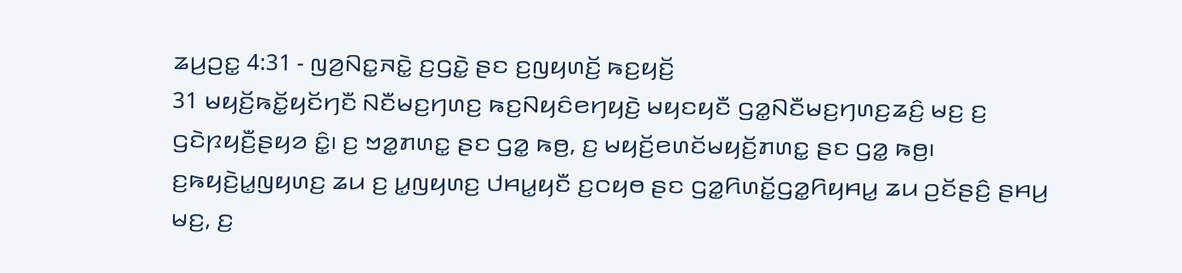ꤘꤣ꤬ꤑꤢ꤭ 4:31 - ꤜꤤ꤬ꤡꤢ꤭ꤏꤢꤧ꤭ ꤢ꤬ꤞꤢꤧ꤭ ꤔꤢ ꤢ꤬ꤜꤟꤛꤢꤩ꤬ ꤒꤢ꤬ꤟꤢꤩ꤬
31 ꤗꤟꤢꤩ꤬ꤒꤢꤩ꤭ꤟꤢꤩꤚꤢꤪ ꤡꤢꤪꤗꤢ꤬ꤚꤛꤢ꤬ ꤒꤢ꤬ꤡꤟꤢꤨꤕꤚꤟꤢꤧ꤬ ꤗꤟꤢꤟꤢꤪ ꤞꤤ꤭ꤡꤢꤪꤗꤢ꤬ꤚꤛꤢ꤬ꤘꤢꤨ꤬ ꤗꤢ꤬ ꤢ꤬ ꤞꤢꤧꤐꤟꤢꤪ꤬ꤔꤟꤤ ꤢꤨ꤭꤯ ꤢ꤬ ꤠꤤ꤭ꤊꤛꤢ꤭ ꤔꤢ ꤞꤤ꤭ ꤒꤥ꤬, ꤢ꤬ ꤗꤟꤢꤩ꤬ꤕꤛꤢꤩꤗꤟꤢꤩ꤬ꤊꤛꤢ꤭ ꤔꤢ ꤞꤤ꤭ ꤒꤥ꤬꤯ ꤢ꤬ꤒꤟꤢꤧ꤬ꤣ꤭ꤜꤟꤛꤢ꤬ ꤘꤣ ꤢ꤬ ꤣ꤭ꤜꤟꤛꤢ꤬ ꤓꤌꤣ꤭ꤟꤢꤪ ꤢ꤬ꤍꤟꤥ ꤔꤢ ꤞꤤ꤭ꤖꤛꤢꤩ꤭ꤞꤤ꤭ꤖꤟꤌꤣ꤭ ꤘꤣ ꤑꤢꤩꤔꤢꤨ꤬ ꤔꤌꤣ꤬ ꤗꤢ꤬, ꤢ꤬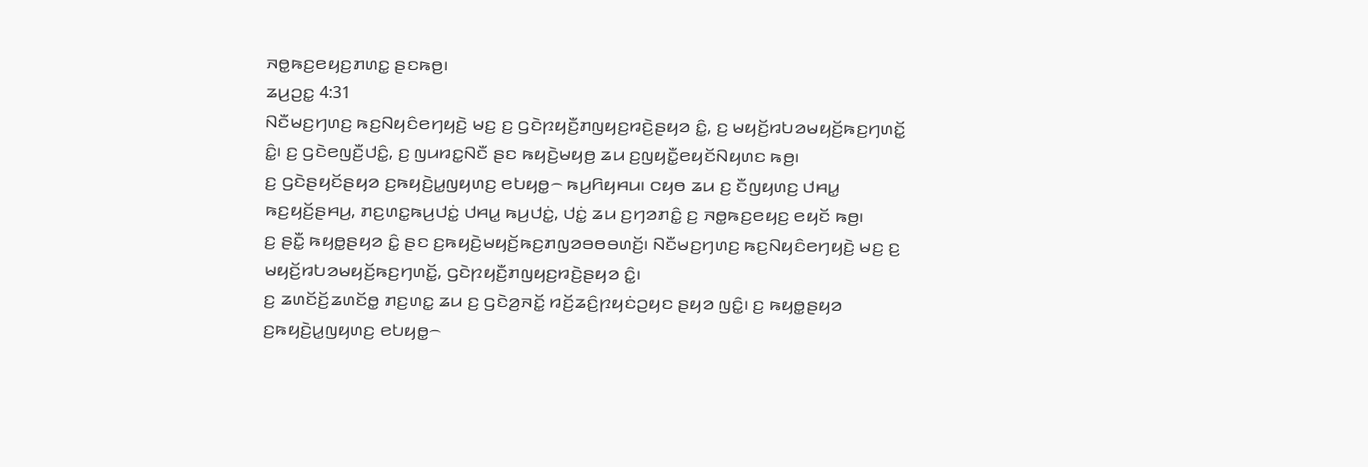ꤏꤥ꤭ꤒꤢ꤬ꤕꤟꤢ꤬ꤊꤛꤢ꤭ ꤔꤢꤒꤥ꤬꤯
ꤘꤣ꤬ꤑꤢ꤭ 4:31
ꤡꤢꤪꤗꤢ꤬ꤚꤛꤢ꤬ ꤒꤢ꤬ꤡꤟꤢꤨꤕꤚꤟꤢꤧ꤬ ꤗꤢ꤬ ꤢ꤬ ꤞꤢꤧꤐꤟꤢꤪ꤬ꤊꤜꤟꤢ꤬ꤙꤢꤧ꤬ꤔꤟꤤ ꤢꤨ꤭, ꤢ꤬ ꤗꤟꤢꤩ꤬ꤙꤝꤤꤗꤟꤢꤩ꤬ꤒꤢ꤬ꤚꤛꤢꤩ꤭ ꤢꤨ꤭꤯ ꤢ꤬ ꤞꤢꤧꤕꤜꤢꤪ꤬ꤓꤢꤨ꤭, ꤢ꤬ ꤜꤣꤙꤢ꤭ꤡꤢꤪ ꤔꤢ ꤒꤟꤢꤧ꤬ꤗꤟꤥ꤬ ꤘꤣ ꤢ꤬ꤜꤟꤢꤪ꤭ꤕꤟꤢꤩꤡꤟꤛꤢ ꤒꤥ꤬꤯
ꤢ꤬ ꤞꤢꤧꤔꤟꤢꤩꤔꤟꤤ ꤢ꤬ꤒꤟꤢꤧ꤬ꤣ꤭ꤜꤟꤛꤢ꤬ ꤕꤝꤟꤥ꤭꤮ ꤒꤣ꤬ꤖꤟꤌꤣ꤯ ꤍꤟꤥ ꤘꤣ ꤢ꤬ ꤢꤪꤜꤟꤛꤢ꤬ ꤓꤌꤣ꤭ ꤒꤢ꤬ꤟꤢꤩ꤬ꤔꤌꤣ꤬, ꤊꤢ꤬ꤛꤢ꤭ꤒꤣ꤬ꤓꤢꤦ꤭ ꤓꤌꤣ꤭ ꤒꤣ꤬ꤓꤢꤦ꤭, ꤓꤢꤦ꤭ ꤘꤣ ꤢ꤬ꤚꤤꤊꤢꤨ꤭ ꤢ꤬ ꤏꤥ꤭ꤒꤢ꤬ꤕꤟꤢ꤬ ꤕꤟꤢꤩ ꤒꤥ꤬꤯
ꤢ꤬ ꤔꤢꤪ꤭ ꤒꤟꤥ꤭ꤔꤟꤤ ꤢꤨ꤭ ꤔꤢ ꤢ꤬ꤒꤟꤢꤧ꤬ꤗꤟꤢꤩ꤬ꤒꤢ꤬ꤊꤜꤤꤋꤥꤋꤛꤢꤩ꤬꤯ ꤡꤢꤪꤗꤢ꤬ꤚꤛꤢ꤬ ꤒꤢ꤬ꤡꤟꤢꤨꤕꤚꤟꤢꤧ꤬ ꤗꤢ꤬ ꤢ꤬ ꤗꤟꤢꤩ꤬ꤙꤝꤤꤗꤟꤢꤩ꤬ꤒꤢ꤬ꤚꤛꤢꤩ꤭, ꤞꤢꤧꤐꤟꤢꤪ꤬ꤊꤜꤟꤢ꤬ꤙꤢꤧ꤬ꤔꤟꤤ ꤢꤨ꤭꤯
ꤢ꤬ ꤘꤛꤢꤩꤢꤩ꤬ꤘꤛꤢꤩꤥ꤭ ꤊꤢ꤬ꤛꤢ꤭ ꤘꤣ ꤢ꤬ ꤞꤢꤧꤤ꤬ꤏꤢꤩ꤭ ꤙꤢꤩ꤬ꤘꤢꤨ꤬ꤐꤟꤢꤦꤑꤟꤢ ꤔꤟꤤ ꤜꤢꤨ꤭꤯ ꤢ꤬ ꤒꤟꤥ꤭ꤔꤟꤤ ꤢ꤬ꤒꤟꤢꤧ꤬ꤣ꤭ꤜꤟꤛꤢ꤬ ꤕꤝꤟꤥ꤭꤮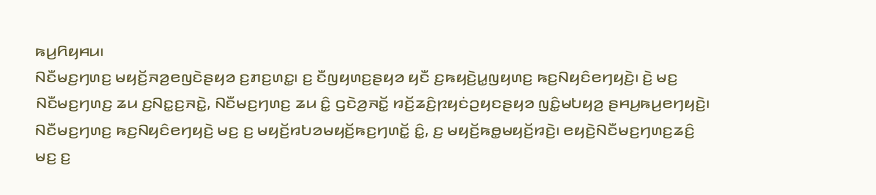ꤒꤣ꤬ꤖꤟꤌꤣ꤯
ꤡꤢꤪꤗꤢ꤬ꤚꤛꤢ꤬ ꤗꤟꤢꤩ꤬ꤏꤤ꤬ꤕꤜꤢꤧꤔꤟꤤ ꤢ꤬ꤊꤢ꤬ꤛꤢ꤭꤯ ꤢ꤬ ꤢꤪꤜꤟꤛꤢ꤬ꤔꤟꤤ ꤟꤢꤪ ꤢ꤬ꤒꤟꤢꤧ꤬ꤣ꤭ꤜꤟꤛꤢ꤬ ꤒꤢ꤬ꤡꤟꤢꤨꤕꤚꤟꤢꤧ꤬꤯ ꤢꤧ꤬ ꤗꤢ꤬ ꤡꤢꤪꤗꤢ꤬ꤚꤛꤢ꤬ ꤘꤣ ꤢ꤬ꤡꤢ꤭ꤢ꤬ꤏꤢꤧ꤭, ꤡꤢꤪꤗꤢ꤬ꤚꤛꤢ꤬ ꤘꤣ ꤢꤨ꤭ ꤞꤢꤧꤤ꤬ꤏꤢꤩ꤭ ꤙꤢꤩ꤬ꤘꤢꤨ꤬ꤐꤟꤢꤦꤑꤟꤢꤔꤟꤤ ꤜꤢꤨ꤭ꤗꤝꤟꤤ꤬ ꤔꤌꤣ꤬ꤒꤣ꤬ꤕꤚꤟꤢꤧ꤬꤯
ꤡꤢꤪꤗꤢ꤬ꤚꤛꤢ꤬ ꤒꤢ꤬ꤡꤟꤢꤨꤕꤚꤟꤢꤧ꤬ ꤗꤢ꤬ ꤢ꤬ ꤗꤟꤢꤩ꤬ꤙꤝꤤꤗꤟꤢꤩ꤬ꤒꤢ꤬ꤚꤛꤢꤩ꤭ ꤢꤨ꤭, ꤢ꤬ ꤗꤟꤢꤩ꤬ꤒꤥ꤭ꤗꤟꤢꤩ꤬ꤙꤢꤧ꤬꤯ ꤕꤟꤢꤧ꤬ꤡꤢꤪꤗꤢ꤬ꤚꤛꤢ꤬ꤘꤢꤨ꤬ ꤗꤢ꤬ ꤢ꤬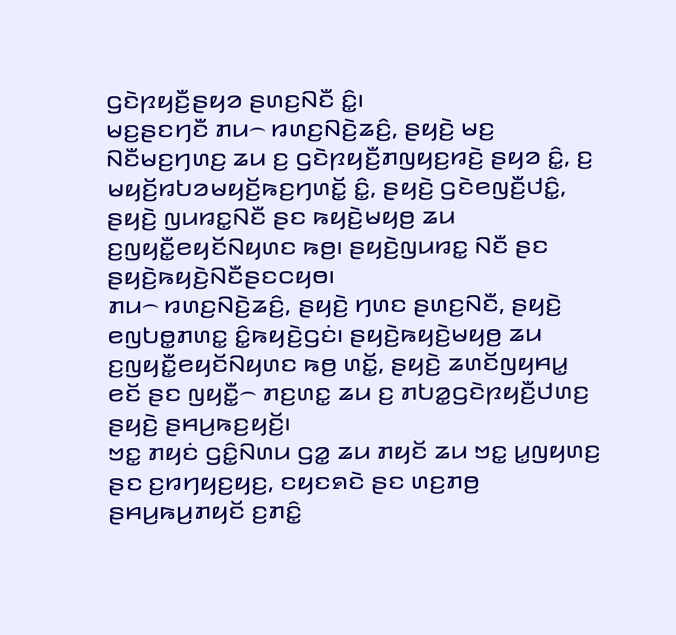ꤞꤢꤧꤐꤟꤢꤪ꤬ꤔꤟꤤ ꤔꤛꤢ꤬ꤡꤢꤪ ꤢꤨ꤭꤯
ꤗꤢ꤬ꤔꤢꤚꤢꤪ ꤊꤣ꤮ ꤙꤛꤢ꤬ꤡꤢꤧ꤬ꤘꤢꤨ꤬, ꤔꤟꤢꤧ꤬ ꤗꤢ꤬ ꤡꤢꤪꤗꤢ꤬ꤚꤛꤢ꤬ ꤘꤣ ꤢ꤬ ꤞꤢꤧꤐꤟꤢꤪ꤬ꤊꤜꤟꤢ꤬ꤙꤢꤧ꤬ ꤔꤟꤤ ꤢꤨ꤭, ꤢ꤬ ꤗꤟꤢꤩ꤬ꤙꤝꤤꤗꤟꤢꤩ꤬ꤒꤢ꤬ꤚꤛꤢꤩ꤭ ꤢꤨ꤭, ꤔꤟꤢꤧ꤬ ꤞꤢꤧꤕꤜꤢꤪ꤬ꤓꤢꤨ꤭, ꤔꤟꤢꤧ꤬ ꤜꤣꤙꤢ꤭ꤡꤢꤪ ꤔꤢ ꤒꤟꤢꤧ꤬ꤗꤟꤥ꤬ ꤘꤣ ꤢ꤬ꤜꤟꤢꤪ꤭ꤕꤟꤢꤩꤡꤟꤛꤢ ꤒꤥ꤬꤯ ꤔꤟꤢꤧ꤬ꤜꤣꤙꤢ꤭ ꤡꤢꤪ ꤔꤢ ꤔꤟꤢꤧ꤬ꤒꤟꤢꤧ꤬ꤡꤢꤪꤔꤢꤍꤟꤥ꤯
ꤊꤣ꤮ ꤙꤛꤢ꤬ꤡꤢꤧ꤬ꤘꤢꤨ꤬, ꤔꤟꤢꤧ꤬ ꤚꤛꤢ ꤔꤛꤢ꤬ꤡꤢꤪ, ꤔꤟꤢꤧ꤬ ꤕꤜꤝꤥ꤭ꤊꤛꤢ꤭ ꤢꤨ꤭ꤒꤟꤢꤧ꤬ꤞꤢꤦ꤯ ꤔꤟꤢꤧ꤬ꤒꤟꤢꤧ꤬ꤗꤟꤥ꤬ ꤘꤣ ꤢ꤬ꤜꤟꤢꤪ꤭ꤕꤟꤢꤩꤡꤟꤛꤢ ꤒꤥ꤬ ꤛꤢꤩ꤭, ꤔꤟꤢꤧ꤬ ꤘꤛꤢꤩꤜꤟꤌꤣ꤭ ꤕꤢꤩ ꤔꤢ ꤜꤟꤢꤪ꤭꤮ ꤊꤢ꤬ꤛꤢ꤭ ꤘꤣ ꤢ꤬ ꤊꤝꤤ꤭ꤞꤢꤧꤐꤟꤢꤪ꤬ꤓꤛꤢ꤬ ꤔꤟꤢꤧ꤬ ꤔꤌꤣ꤬ꤒꤢ꤬ꤟꤢꤩ꤬꤯
ꤠꤢ꤭ ꤊꤟꤢꤦ ꤞꤢꤨ꤭ꤡꤛꤣ ꤞꤤ꤭ ꤘꤣ ꤊꤟꤢꤩ ꤘꤣ ꤠꤢ꤭ ꤣ꤭ꤜꤟꤛꤢ꤬ ꤔꤢ ꤢ꤬ꤙꤚꤟꤢ꤬ꤟꤢ꤬, ꤢꤟꤢꤎꤢꤧ ꤔꤢ ꤛꤢ꤬ꤊꤥ꤬ ꤔꤌꤣ꤬ꤒꤣ꤬ꤊꤟꤢꤩ ꤢ꤬ꤊꤢꤨ꤭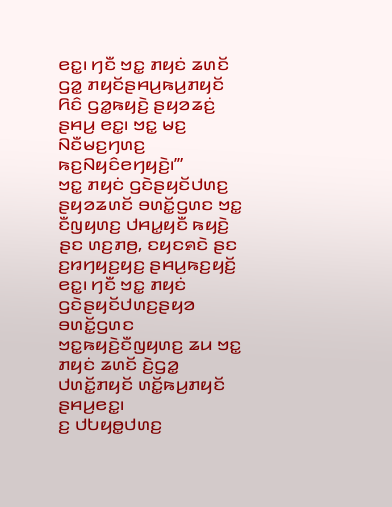ꤕꤢ꤭꤯ ꤚꤢꤪ ꤠꤢ꤭ ꤊꤟꤢꤦ ꤘꤛꤢꤩ ꤞꤤ꤭ ꤊꤟꤢꤩꤔꤌꤣ꤬ꤒꤣ꤬ꤊꤟꤢꤩ ꤖꤢꤨ ꤞꤤ꤭ꤒꤟꤢꤧ꤬ ꤔꤟꤤꤘꤢꤦ꤬ ꤔꤌꤣ꤬ ꤕꤢ꤭꤯ ꤠꤢ꤭ ꤗꤢ꤬ ꤡꤢꤪꤗꤢ꤬ꤚꤛꤢ꤬ ꤒꤢ꤬ꤡꤟꤢꤨꤕꤚꤟꤢꤧ꤬꤯’”
ꤠꤢ꤭ ꤊꤟꤢꤦ ꤞꤢꤧꤔꤟꤢꤩꤓꤛꤢ꤬ ꤔꤟꤤꤘꤛꤢꤩ ꤋꤛꤢꤩ꤭ꤞꤛꤢ ꤠꤢ꤭ ꤢꤪꤜꤟꤛꤢ꤬ ꤓꤌꤣ꤭ꤟꤢꤪ ꤒꤟꤢꤧ꤬ ꤔꤢ ꤛꤢ꤬ꤊꤥ꤬, ꤢꤟꤢꤎꤢꤧ ꤔꤢ ꤢ꤬ꤙꤚꤟꤢ꤬ꤟꤢ꤬ ꤔꤌꤣ꤬ꤒꤢ꤬ꤟꤢꤩ꤬ ꤕꤢ꤭꤯ ꤚꤢꤪ ꤠꤢ꤭ ꤊꤟꤢꤦ ꤞꤢꤧꤔꤟꤢꤩꤓꤛꤢ꤬ꤔꤟꤤ ꤋꤛꤢꤩ꤭ꤞꤛꤢ ꤠꤢ꤭ꤒꤟꤢꤧ꤬ꤢꤪꤜꤟꤛꤢ꤬ ꤘꤣ ꤠꤢ꤭ ꤊꤟꤢꤦ ꤘꤛꤢꤩ ꤢꤧ꤬ꤞꤤ꤭ ꤓꤛꤢꤩ꤭ꤊꤟꤢꤩ ꤛꤢꤩ꤭ꤒꤣ꤬ꤊꤟꤢꤩ ꤔꤌꤣ꤬ꤕꤢ꤭꤯
ꤢ꤬ ꤓꤝꤟꤥ꤭ꤓꤛꤢ꤬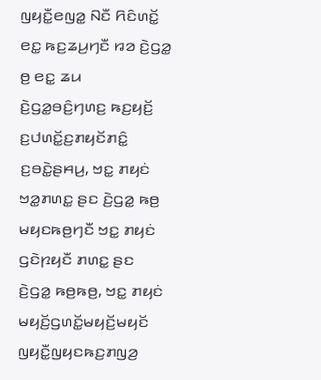ꤜꤟꤢꤪ꤭ꤕꤜꤤ꤭ ꤡꤢꤪ ꤖꤢꤨꤛꤢꤩ꤭ ꤕꤢ꤭ ꤒꤢ꤬ꤘꤣ꤬ꤚꤢꤪ ꤙꤤ ꤢꤧ꤬ꤞꤤ꤭ ꤥ꤬ ꤕꤢ꤭ ꤘꤣ ꤢꤧ꤬ꤞꤤ꤭ꤋꤢꤨ꤬ꤚꤛꤢ꤬ ꤒꤢ꤬ꤟꤢꤩ꤬ ꤢ꤬ꤓꤛꤢꤩ꤭ꤢ꤬ꤊꤟꤢꤩꤊꤢꤨ꤭ ꤢ꤬ꤋꤢꤧ꤭ꤔꤌꤣ꤬, ꤠꤢ꤭ ꤊꤟꤢꤦ ꤠꤤ꤭ꤊꤛꤢ꤭ ꤔꤢ ꤢꤧ꤬ꤞꤤ꤭ ꤒꤥ꤬ ꤗꤟꤢꤒꤥ꤬ꤚꤢꤪ ꤠꤢ꤭ ꤊꤟꤢꤦ ꤞꤢꤧꤐꤟꤢꤪ ꤊꤛꤢ꤭ ꤔꤢ ꤢꤧ꤬ꤞꤤ꤭ ꤒꤥ꤬ꤒꤥ꤬, ꤠꤢ꤭ ꤊꤟꤢꤦ ꤗꤟꤢꤩ꤬ꤞꤛꤢꤩ꤭ꤗꤟꤢꤩ꤬ꤗꤟꤢꤩ ꤜꤟꤢꤪ꤭ꤜꤟꤢꤒꤢ꤬ꤊꤜꤤ꤬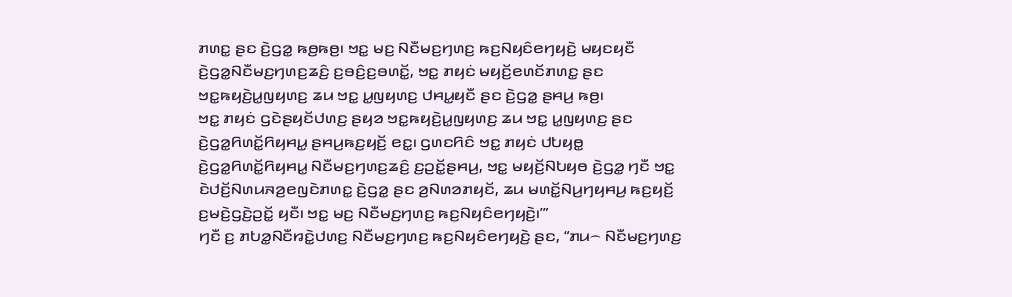ꤊꤛꤢ꤭ ꤔꤢ ꤢꤧ꤬ꤞꤤ꤭ ꤒꤥ꤬ꤒꤥ꤬꤯ ꤠꤢ꤭ ꤗꤢ꤬ ꤡꤢꤪꤗꤢ꤬ꤚꤛꤢ꤬ ꤒꤢ꤬ꤡꤟꤢꤨꤕꤚꤟꤢꤧ꤬ ꤗꤟꤢꤟꤢꤪ ꤢꤧ꤬ꤞꤤ꤭ꤡꤢꤪꤗꤢ꤬ꤚꤛꤢ꤬ꤘꤢꤨ꤬ ꤢ꤬ꤋꤢꤨ꤬ꤢ꤬ꤋꤛꤢꤩ꤭, ꤠꤢ꤭ ꤊꤟꤢꤦ ꤗꤟꤢꤩ꤬ꤕꤛꤢꤩꤊꤛꤢ꤭ ꤔꤢ ꤠꤢ꤭ꤒꤟꤢꤧ꤬ꤣ꤭ꤜꤟꤛꤢ꤬ ꤘꤣ ꤠꤢ꤭ ꤣ꤭ꤜꤟꤛꤢ꤬ ꤓꤌꤣ꤭ꤟꤢꤪ ꤔꤢ ꤢꤧ꤬ꤞꤤ꤭ ꤔꤌꤣ꤬ ꤒꤥ꤬꤯
ꤠꤢ꤭ ꤊꤟꤢꤦ ꤞꤢꤧꤔꤟꤢꤩꤓꤛꤢ꤬ ꤔꤟꤤ ꤠꤢ꤭ꤒꤟꤢꤧ꤬ꤣ꤭ꤜꤟꤛꤢ꤬ ꤘꤣ ꤠꤢ꤭ ꤣ꤭ꤜꤟꤛꤢ꤬ ꤔꤢ ꤢꤧ꤬ꤞꤤ꤭ꤖꤛꤢꤩ꤭ꤖꤟꤌꤣ꤭ ꤔꤌꤣ꤬ꤒꤢ꤬ꤟꤢꤩ꤬ ꤕꤢ꤭꤯ ꤞꤛꤢꤖꤢꤨ ꤠꤢ꤭ ꤊꤟꤢꤦ ꤓꤝꤟꤥ꤭ ꤢꤧ꤬ꤞꤤ꤭ꤖꤛꤢꤩ꤭ꤖꤟꤌꤣ꤭ ꤡꤢꤪꤗꤢ꤬ꤚꤛꤢ꤬ꤘꤢꤨ꤬ ꤢ꤬ꤑꤢꤩ꤭ꤔꤌꤣ꤬, ꤠꤢ꤭ ꤗꤟꤢꤩ꤬ꤡꤝꤟꤥ ꤢꤧ꤬ꤞꤤ꤭ ꤚꤢꤪ ꤠꤢ꤭ ꤢꤧꤓꤢꤩ꤬ꤡꤛꤣꤏꤤ꤬ꤕꤜꤢꤧꤊꤛꤢ꤭ ꤢꤧ꤬ꤞꤤ꤭ ꤔꤢ ꤤ꤬ꤡꤛꤤꤊꤟꤢꤩ, ꤘꤣ ꤗꤛꤢꤩ꤭ꤡꤣ꤬ꤚꤟꤌꤣ꤬ ꤒꤢ꤬ꤟꤢꤩ꤬ ꤢ꤬ꤗꤢꤧ꤬ꤞꤢꤧ꤬ꤑꤢꤩ꤭ ꤟꤢꤪ꤯ ꤠꤢ꤭ ꤗꤢ꤬ ꤡꤢꤪꤗꤢ꤬ꤚꤛꤢ꤬ ꤒꤢ꤬ꤡꤟꤢꤨꤕꤚꤟꤢꤧ꤬꤯’”
ꤚꤢꤪ ꤢ꤬ ꤊꤝꤤ꤭ꤡꤢꤪꤙꤢꤧ꤭ꤓꤛꤢ꤬ ꤡꤢꤪꤗꤢ꤬ꤚꤛꤢ꤬ ꤒꤢ꤬ꤡꤟꤢꤨꤕꤚꤟꤢꤧ꤬ ꤔꤢ, “ꤊꤣ꤮ ꤡꤢꤪꤗꤢ꤬ꤚꤛꤢ꤬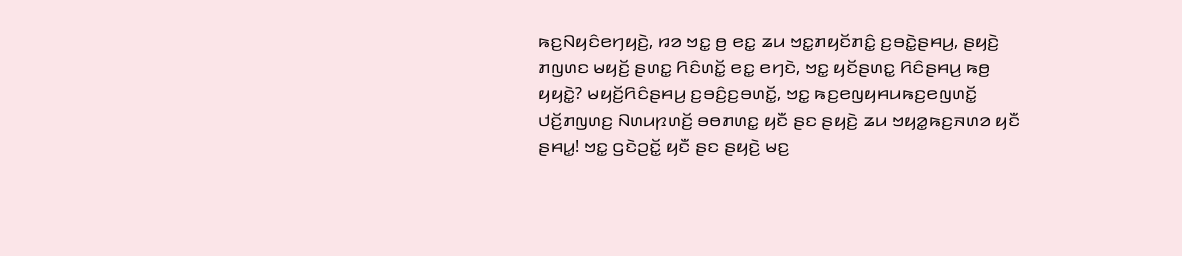ꤒꤢ꤬ꤡꤟꤢꤨꤕꤚꤟꤢꤧ꤬, ꤙꤤ ꤠꤢ꤭ ꤥ꤬ ꤕꤢ꤭ ꤘꤣ ꤠꤢ꤭ꤊꤟꤢꤩꤊꤢꤨ꤭ ꤢ꤬ꤋꤢꤧ꤭ꤔꤌꤣ꤬, ꤔꤟꤢꤧ꤬ ꤊꤜꤛꤢ ꤗꤟꤢꤩ꤬ ꤔꤛꤢ꤭ ꤖꤢꤨꤛꤢꤩ꤭ ꤕꤢ꤭ ꤕꤚꤢꤧ, ꤠꤢ꤭ ꤟꤢꤩꤔꤛꤢ꤭ ꤖꤢꤨꤔꤌꤣ꤬ ꤒꤥ꤬ ꤟꤟꤢꤧ꤭? ꤗꤟꤢꤩ꤬ꤖꤢꤨꤔꤌꤣ꤬ ꤢ꤬ꤋꤢꤨ꤬ꤢ꤬ꤋꤛꤢꤩ꤭, ꤠꤢ꤭ ꤒꤢ꤬ꤕꤜꤟꤌꤣꤒꤢ꤬ꤕꤜꤛꤢꤩ꤭ ꤓꤢꤩ꤬ꤊꤜꤛꤢ꤬ ꤡꤛꤣꤐꤛꤢꤩ꤬ ꤋꤥꤊꤛꤢ꤭ ꤟꤢꤪ ꤔꤢ ꤔꤟꤢꤧ꤬ ꤘꤣ ꤠꤟꤤ꤭ꤒꤢ꤬ꤏꤛꤤ ꤟꤢꤪ ꤔꤌꤣ꤭! ꤠꤢ꤭ ꤞꤢꤧꤑꤢꤩ꤭ ꤟꤢꤪ ꤔꤢ ꤔꤟꤢꤧ꤬ ꤗꤢ꤬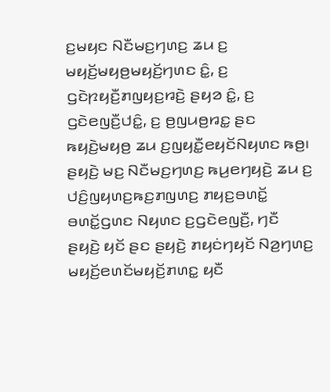ꤢ꤬ꤗꤟꤢ ꤡꤢꤪꤗꤢ꤬ꤚꤛꤢ꤬ ꤘꤣ ꤢ꤬ ꤗꤟꤢꤩ꤬ꤗꤟꤥ꤬ꤗꤟꤢꤩ꤬ꤚꤛꤢ ꤢꤨ꤭, ꤢ꤬ ꤞꤢꤧꤐꤟꤢꤪ꤬ꤊꤜꤟꤢ꤬ꤙꤢꤧ꤬ ꤔꤟꤤ ꤢꤨ꤭, ꤢ꤬ ꤞꤢꤧꤕꤜꤢꤪ꤬ꤓꤢꤨ꤭, ꤢ꤬ ꤥ꤬ꤜꤣꤥ꤬ꤙꤢ꤭ ꤔꤢ ꤒꤟꤢꤧ꤬ꤗꤟꤥ꤬ ꤘꤣ ꤢ꤬ꤜꤟꤢꤪ꤭ꤕꤟꤢꤩꤡꤟꤛꤢ ꤒꤥ꤬꤯ ꤔꤟꤢꤧ꤬ ꤗꤢ꤬ ꤡꤢꤪꤗꤢ꤬ꤚꤛꤢ꤬ ꤒꤣ꤬ꤕꤚꤟꤢꤧ꤬ ꤘꤣ ꤢ꤬ ꤓꤢꤨ꤬ꤜꤟꤛꤢ꤬ꤒꤢ꤬ꤊꤜꤛꤢ꤬ ꤊꤟꤢ꤬ꤋꤛꤢꤩ꤭ ꤋꤛꤢꤩ꤭ꤞꤛꤢ ꤡꤟꤛꤢ ꤢ꤬ꤞꤢꤧꤕꤜꤢꤪ꤬, ꤚꤢꤪ ꤔꤟꤢꤧ꤬ ꤟꤢꤩ ꤔꤢ ꤔꤟꤢꤧ꤬ ꤊꤟꤢꤦꤚꤟꤢꤩ ꤡꤤ꤬ꤚꤛꤢ꤬ ꤗꤟꤢꤩ꤬ꤕꤛꤢꤩꤗꤟꤢꤩ꤬ꤊꤛꤢ꤭ ꤟꤢꤪ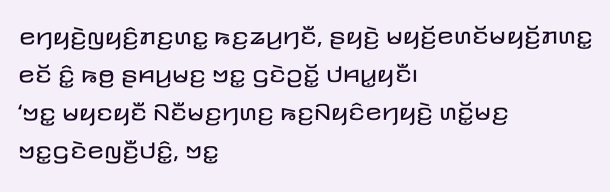ꤕꤚꤟꤢꤧ꤬ꤜꤟꤢꤨ꤬ꤊꤢ꤬ꤛꤢ꤭ ꤒꤢ꤬ꤘꤣ꤬ꤚꤢꤪ, ꤔꤟꤢꤧ꤬ ꤗꤟꤢꤩ꤬ꤕꤛꤢꤩꤗꤟꤢꤩ꤬ꤊꤛꤢ꤭ ꤕꤢꤩ ꤢꤨ꤭ ꤒꤥ꤬ ꤔꤌꤣ꤬ꤗꤢ꤬ ꤠꤢ꤭ ꤞꤢꤧꤑꤢꤩ꤭ ꤓꤌꤣ꤭ꤟꤢꤪ꤯
‘ꤠꤢ꤭ ꤗꤟꤢꤟꤢꤪ ꤡꤢꤪꤗꤢ꤬ꤚꤛꤢ꤬ ꤒꤢ꤬ꤡꤟꤢꤨꤕꤚꤟꤢꤧ꤬ ꤛꤢꤩ꤭ꤗꤢ꤬ ꤠꤢ꤭ꤞꤢꤧꤕꤜꤢꤪ꤬ꤓꤢꤨ꤭, ꤠꤢ꤭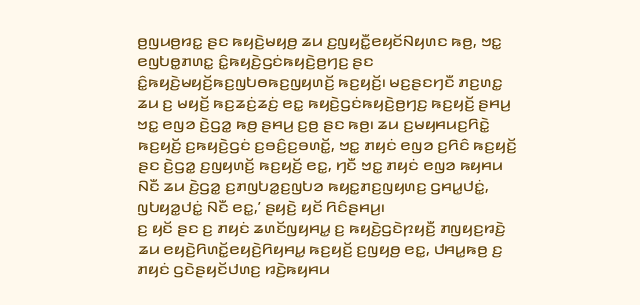ꤥ꤬ꤜꤣꤥ꤬ꤙꤢ꤭ ꤔꤢ ꤒꤟꤢꤧ꤬ꤗꤟꤥ꤬ ꤘꤣ ꤢ꤬ꤜꤟꤢꤪ꤭ꤕꤟꤢꤩꤡꤟꤛꤢ ꤒꤥ꤬, ꤠꤢ꤭ ꤕꤜꤝꤥ꤭ꤊꤛꤢ꤭ ꤢꤨ꤭ꤒꤟꤢꤧ꤬ꤞꤢꤦꤒꤟꤢꤧ꤬ꤥ꤬ꤚꤢ꤬ ꤔꤢ ꤢꤨ꤭ꤒꤟꤢꤧ꤬ꤗꤟꤢꤩ꤬ꤒꤢ꤬ꤜꤝꤥꤒꤢ꤬ꤜꤟꤛꤢꤩ꤬ ꤒꤢ꤬ꤟꤢꤩ꤬꤯ ꤗꤢ꤬ꤔꤢꤚꤢꤪ ꤊꤢ꤬ꤛꤢ꤭ ꤘꤣ ꤢ꤬ ꤗꤟꤢꤩ꤬ ꤒꤢ꤬ꤘꤢꤦ꤬ꤘꤢꤦ꤬ ꤕꤢ꤭ ꤒꤟꤢꤧ꤬ꤞꤢꤦꤒꤟꤢꤧ꤬ꤥ꤬ꤚꤢ꤬ ꤒꤢ꤬ꤟꤢꤩ꤬ ꤔꤌꤣ꤬ ꤠꤢ꤭ ꤕꤜꤤ ꤢꤧ꤬ꤞꤤ꤭ ꤒꤥ꤬ ꤔꤌꤣ꤬ ꤢ꤬ꤥ꤬ ꤔꤢ ꤒꤥ꤬꤯ ꤘꤣ ꤢ꤬ꤗꤟꤌꤣꤢ꤬ꤖꤢꤧ꤭ ꤒꤢ꤬ꤟꤢꤩ꤬ ꤢ꤬ꤒꤟꤢꤧ꤬ꤞꤢꤦ ꤢ꤬ꤋꤢꤨ꤬ꤢ꤬ꤋꤛꤢꤩ꤭, ꤠꤢ꤭ ꤊꤟꤢꤦ ꤕꤜꤤ ꤢ꤬ꤖꤢꤨ ꤒꤢ꤬ꤟꤢꤩ꤬ ꤔꤢ ꤢꤧ꤬ꤞꤤ꤭ ꤢ꤬ꤜꤟꤛꤢꤩ꤬ ꤒꤢ꤬ꤟꤢꤩ꤬ ꤕꤢ꤭, ꤚꤢꤪ ꤠꤢ꤭ ꤊꤟꤢꤦ ꤕꤜꤤ ꤒꤟꤌꤣ ꤡꤢꤪ ꤘꤣ ꤢꤧ꤬ꤞꤤ꤭ ꤢ꤬ꤊꤜꤝꤤ꤭ꤢ꤬ꤜꤝꤤ ꤒꤟꤢ꤭ꤊꤢ꤬ꤜꤟꤛꤢ꤬ ꤞꤌꤣ꤭ꤓꤢꤦ꤭, ꤜꤝꤟꤤ꤭ꤓꤢꤦ꤭ ꤡꤢꤪ ꤕꤢ꤭,’ ꤔꤟꤢꤧ꤬ ꤟꤢꤩ ꤖꤢꤨꤔꤌꤣ꤬꤯
ꤢ꤬ ꤟꤢꤩ ꤔꤢ ꤢ꤬ ꤊꤟꤢꤦ ꤘꤛꤢꤩꤜꤟꤌꤣ꤭ ꤢ꤬ ꤒꤟꤢꤧ꤬ꤞꤢꤧꤐꤟꤢꤪ꤬ ꤊꤜꤟꤢ꤬ꤙꤢꤧ꤬ ꤘꤣ ꤕꤟꤢꤧ꤬ꤖꤛꤢꤩ꤭ꤕꤟꤢꤧ꤬ꤖꤟꤌꤣ꤭ ꤒꤢ꤬ꤟꤢꤩ꤬ ꤢ꤬ꤜꤟꤥ꤬ ꤕꤢ꤭, ꤓꤌꤣ꤭ꤒꤥ꤬ ꤢ꤬ ꤊꤟꤢꤦ ꤞꤢꤧꤔꤟꤢꤩꤓꤛꤢ꤬ ꤙꤢꤧ꤬ꤒꤟꤌꤣ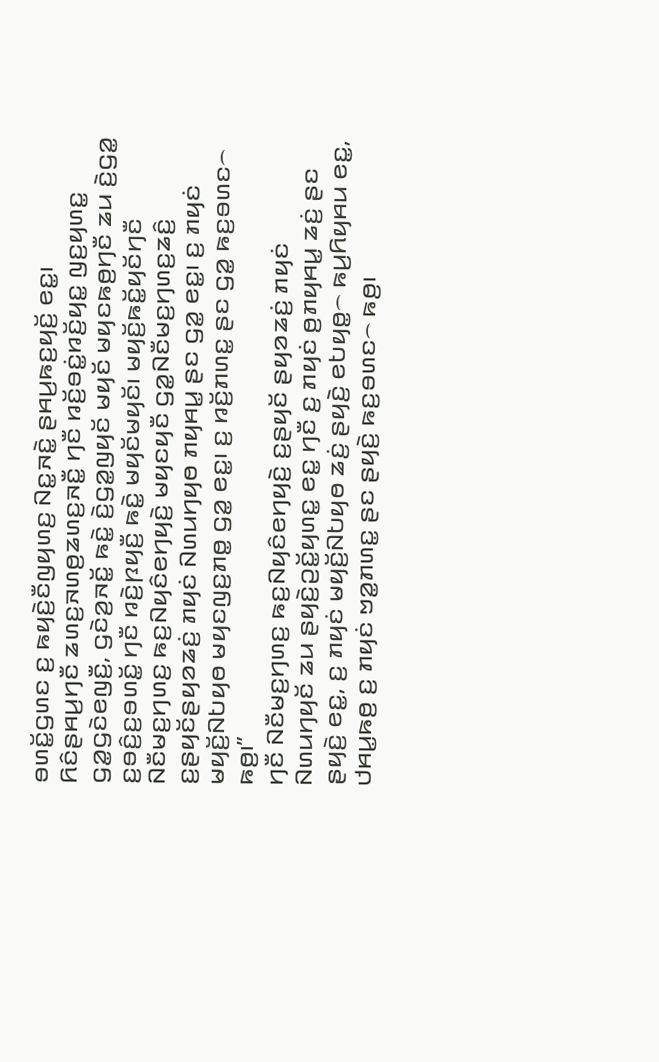ꤋꤛꤢꤩ꤭ꤞꤛꤢ ꤢ꤬ ꤒꤟꤢꤧ꤬ꤢꤪꤜꤟꤛꤢ꤬ ꤡꤢ꤭ꤏꤢꤧ꤭ ꤔꤌꤣ꤬ꤒꤢ꤬ꤟꤢꤩ꤬ ꤕꤢ꤭꤯
ꤖꤢꤨꤔꤌꤣ꤬ꤚꤢꤪ ꤘꤛꤢ꤬ꤏꤛꤥ꤬ꤘꤛꤢ꤬ꤏꤢꤪ꤭ ꤚꤢꤪ ꤙꤢꤩ꤬ꤋꤢꤦ꤭ꤙꤢꤩ꤬ꤟꤢ꤭ ꤜꤢ꤬ꤟꤛꤢ꤭ ꤞꤤ꤭ꤞꤢꤧꤕꤜꤢꤪ꤬, ꤞꤢꤧꤤ꤬ꤏꤢꤩ꤭ ꤒꤢꤧ꤭ ꤢꤧ꤬ꤞꤤ꤭ꤜꤟꤢꤩ ꤗꤟꤢꤩ ꤗꤟꤢꤒꤥ꤬ꤚꤢꤪ ꤘꤣ ꤢꤧ꤬ꤞꤤ꤭ ꤢ꤬ꤋꤢꤨ꤬ꤢ꤬ꤋꤛꤢꤩ꤭ ꤚꤢꤪ ꤙꤢꤧ꤬ꤐꤟꤢꤪ꤬ ꤒꤢꤧ꤭ ꤗꤟꤢꤩꤗꤟꤢꤩ꤯ ꤗꤟꤢꤩ꤬ꤒꤢꤩ꤭ꤟꤢꤩꤚꤢꤪ ꤡꤢꤪꤗꤢ꤬ꤚꤛꤢ꤬ ꤒꤢ꤬ꤡꤟꤢꤨꤕꤚꤟꤢꤧ꤬ ꤗꤟꤢꤟꤢꤪ ꤞꤤ꤭ꤡꤢꤪꤗꤢ꤬ꤚꤛꤢ꤬ꤘꤢꤨ꤬ ꤢ꤬ꤔꤟꤢꤩꤔꤟꤤꤘꤢꤦ꤬ ꤊꤟꤢꤦ ꤡꤛꤣꤚꤟꤥ ꤊꤟꤌꤣ꤭ ꤔꤢ ꤞꤤ꤭ ꤕꤢ꤭꤯ ꤢ꤬ ꤊꤟꤢꤦ ꤗꤟꤢꤩ꤬ꤡꤝꤟꤥ ꤗꤟꤢꤜꤢ꤬ꤊꤥ꤭ ꤞꤤ꤭ ꤕꤢ꤭꤯ ꤢ꤬ ꤙꤢꤩ꤬ꤊꤛꤢ꤭ ꤔꤢ ꤞꤤ꤭ ꤒꤢ꤬ꤋꤛꤢ꤮ ꤒꤥ꤬꤯”
ꤚꤢꤪ ꤡꤢꤪꤗꤢ꤬ꤚꤛꤢ꤬ ꤒꤢ꤬ꤡꤟꤢꤨꤕꤚꤟꤢꤧ꤬ ꤢ꤬ꤔꤟꤢꤩ ꤔꤟꤤꤘꤢꤦ꤬ ꤊꤟꤢꤦ ꤡꤛꤣꤚꤟꤢꤩ ꤘꤣ ꤔꤟꤢꤧ꤬ꤑꤢꤩ꤭ꤟꤛꤢ꤭ ꤕꤢ꤭ ꤚꤢꤪ ꤢ꤬ ꤊꤟꤢꤦ ꤥ꤬ꤊꤟꤌꤣ꤭ ꤘꤢꤦ꤬ ꤔꤢ ꤔꤟꤢꤧ꤬ ꤕꤢ꤭, ꤢ꤬ ꤊꤟꤢꤦ ꤗꤟꤢꤩ꤬ꤡꤝꤟꤥ ꤘꤢꤦ꤬ ꤔꤟꤢꤧ꤬ ꤕꤝꤟꤥ꤭꤮ ꤒꤣ꤬ꤖꤟꤌꤣ ꤕꤢ꤭, ꤓꤌꤣ꤭ꤒꤥ꤬ ꤢ꤬ ꤊꤟꤢꤦ ꤠꤤ꤭ꤊꤛꤢ꤭ ꤔꤢ ꤔꤟꤢꤧ꤬ ꤒꤢ꤬ꤋꤛꤢ꤮ ꤒꤥ꤬꤯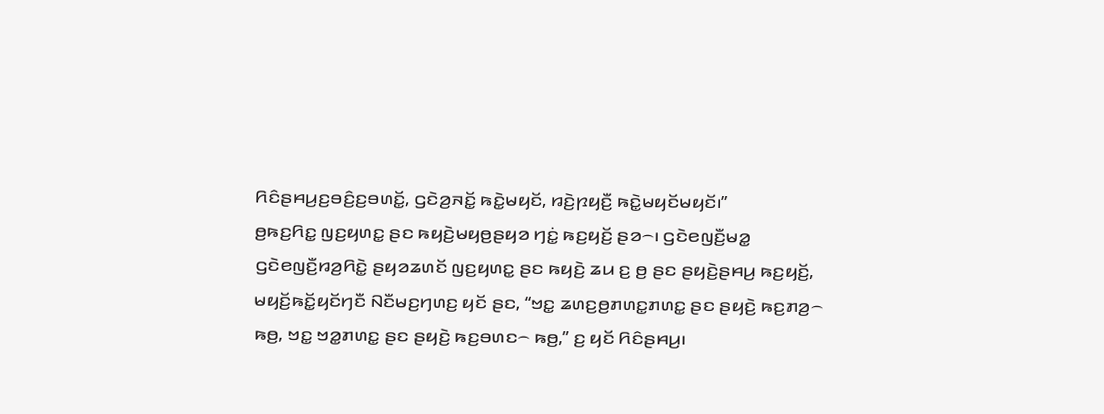ꤖꤢꤨꤔꤌꤣ꤬ꤢ꤬ꤋꤢꤨ꤬ꤢ꤬ꤋꤛꤢꤩ꤭, ꤞꤢꤧꤤ꤬ꤏꤢꤩ꤭ ꤒꤢꤧ꤭ꤗꤟꤢꤩ, ꤙꤢꤧ꤬ꤐꤟꤢꤪ꤬ ꤒꤢꤧ꤭ꤗꤟꤢꤩꤗꤟꤢꤩ꤯”
ꤥ꤬ꤒꤢ꤬ꤖꤢ꤭ ꤜꤢ꤬ꤟꤛꤢ꤭ ꤔꤢ ꤒꤟꤢꤧ꤬ꤗꤟꤥ꤬ꤔꤟꤤ ꤚꤢꤦ꤭ ꤒꤢ꤬ꤟꤢꤩ꤬ ꤔꤤ꤮꤯ ꤞꤢꤧꤕꤜꤢꤪ꤬ꤗꤤ꤭ ꤞꤢꤧꤕꤜꤢꤪ꤬ꤙꤤ꤬ꤖꤢꤧ꤭ ꤔꤟꤤꤘꤛꤢꤩ ꤜꤢ꤬ꤟꤛꤢ꤭ ꤔꤢ ꤒꤟꤢꤧ꤬ ꤘꤣ ꤢ꤬ ꤥ꤬ ꤔꤢ ꤔꤟꤢꤧ꤬ꤔꤌꤣ꤬ ꤒꤢ꤬ꤟꤢꤩ꤬, ꤗꤟꤢꤩ꤬ꤒꤢꤩ꤭ꤟꤢꤩꤚꤢꤪ ꤡꤢꤪꤗꤢ꤬ꤚꤛꤢ꤬ ꤟꤢꤩ ꤔꤢ, “ꤠꤢ꤭ ꤘꤛꤢ꤬ꤥ꤬ꤊꤛꤢ꤭ꤊꤛꤢ꤭ ꤔꤢ ꤔꤟꤢꤧ꤬ ꤒꤢ꤬ꤊꤤ꤬꤮ ꤒꤥ꤬, ꤠꤢ꤭ ꤠꤤ꤭ꤊꤛꤢ꤭ ꤔꤢ ꤔꤟꤢꤧ꤬ ꤒꤢ꤬ꤋꤛꤢ꤮ ꤒꤥ꤬,” ꤢ꤬ ꤟꤢꤩ ꤖꤢꤨꤔꤌꤣ꤬꤯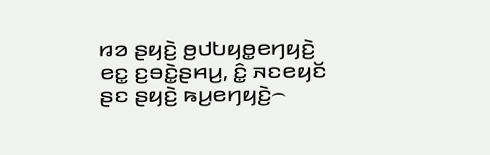ꤙꤤ ꤔꤟꤢꤧ꤬ ꤥ꤬ꤓꤝꤟꤥ꤭ꤕꤚꤟꤢꤧ꤬ ꤕꤢ꤭ ꤢ꤬ꤋꤢꤧ꤭ꤔꤌꤣ꤬, ꤢꤨ꤭ ꤏꤢꤕꤟꤢꤩ ꤔꤢ ꤔꤟꤢꤧ꤬ ꤒꤣ꤬ꤕꤚꤟꤢꤧ꤬꤮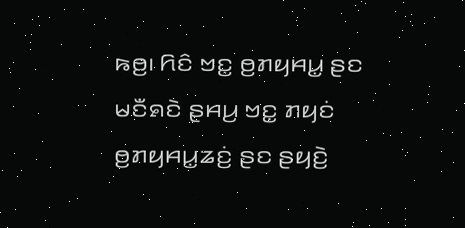ꤒꤥ꤬꤯ ꤖꤢꤨ ꤠꤢ꤭ ꤥ꤬ꤊꤟꤌꤣ꤭ ꤔꤢ ꤗꤢꤪꤎꤢꤧ ꤔꤌꤣ꤬ ꤠꤢ꤭ ꤊꤟꤢꤦ ꤥ꤬ꤊꤟꤌꤣ꤭ꤘꤢꤦ꤬ ꤔꤢ ꤔꤟꤢꤧ꤬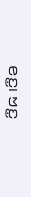ꤕꤢ꤭꤯ ꤠꤢ꤭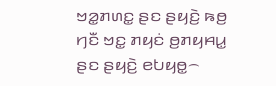ꤠꤤ꤭ꤊꤛꤢ꤭ ꤔꤢ ꤔꤟꤢꤧ꤬ ꤒꤥ꤬ ꤚꤢꤪ ꤠꤢ꤭ ꤊꤟꤢꤦ ꤥ꤬ꤊꤟꤌꤣ꤭ ꤔꤢ ꤔꤟꤢꤧ꤬ ꤕꤝꤟꤥ꤭꤮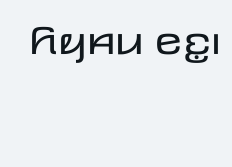ꤖꤟꤌꤣ ꤕꤢ꤭꤯